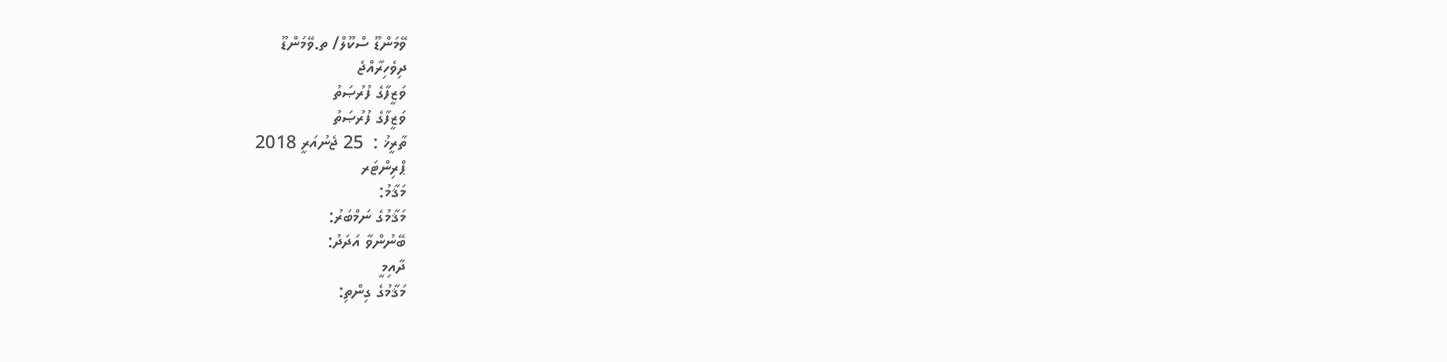ވޭމަންޑޫ ސްކޫލް/ ތ.ވޭމަންޑޫ
ދިވެހިރާއްޖެ
ވަޒީފާގެ ފުރުޞަތު
ވަޒީފާގެ ފުރުޞަތު
ތާރީޚު :  25 ޖެނުއަރީ 2018
ޕްރިންޓަރ
މަޤާމު:
މަޤާމުގެ ނަމްބަރު:
ބޭނުންވާ އަދަދު:
ދާއިމީ
މަޤާމުގެ ގިންތި: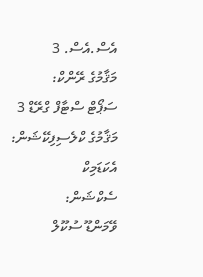އެސް.އެސް. 3
މަޤާމުގެ ރޭންކް:
ސަޕޯޓް ސްޓާފް ގްރޭޑް 3
މަޤާމުގެ ކްލެސިފިކޭޝަން:
އެކަޑަމިކް
ސެކްޝަން:
ވޭމަންޑޫ ސުކޫލް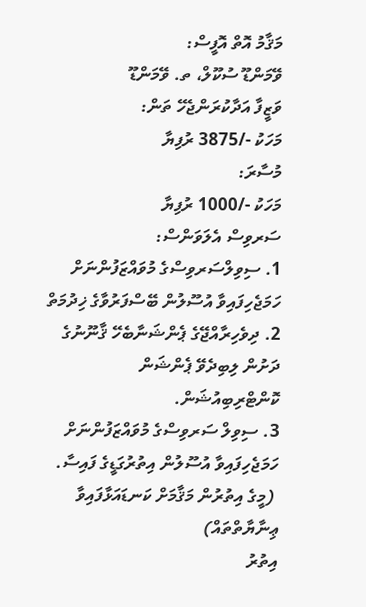މަޤާމު އޮތް އޮފީސް:
ވޭމަންޑޫ ސުކޫލް، ތ. ވޭމަންޑޫ
ވަޒީފާ އަދާކުރަންޖެހޭ ތަން:
މަހަކު -/3875 ރުފިޔާ
މުސާރަ:
މަހަކު -/1000 ރުފިޔާ
ސަރވިސް އެލަވަންސް:
1. ސިވިލްސަރވިސްގެ މުވައްޒަފުންނަށް ހަމަޖެހިފައިވާ އުސޫލުން ބޭސްފަރުވާގެ ޚިދުމަތް
2. ދިވެހިރާއްޖޭގެ ޕެންޝަނާބެހޭ ޤާނޫނުގެ ދަށުން ލިބިދެވޭ ޕެންޝަން ކޮންޓްރިބިއުޝަން.
3. ސިވިލް ސަރވިސްގެ މުވައްޒަފުންނަށް ހަމަޖެހިފައިވާ އުސޫލުން އިތުރުގަޑީގެ ފައިސާ.
 (މީގެ އިތުރުން މަޤާމަށް ކަނޑައަޅާފައިވާ ޢިނާޔާތްތައް)
އިތުރު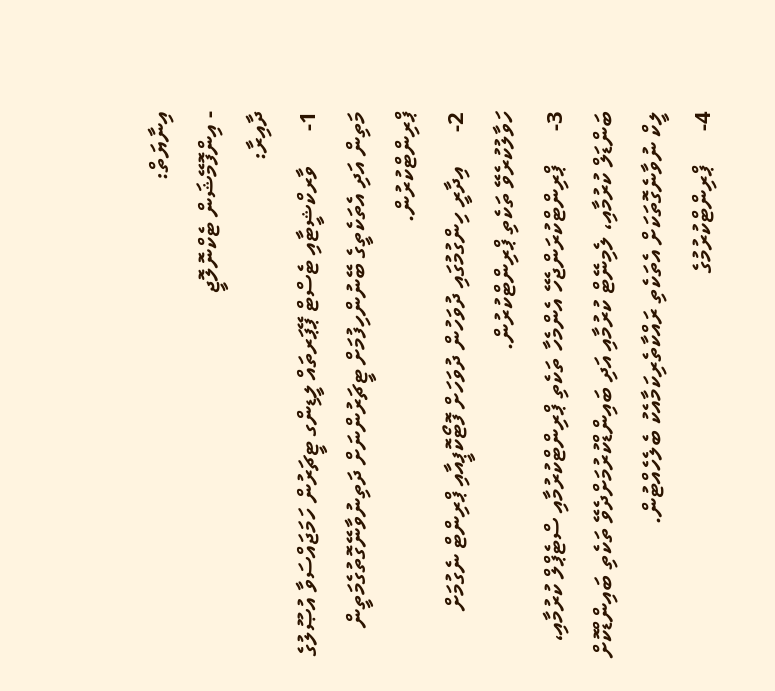އިނާޔަތް:
- އިންފޮމޭޝަން ޓެކްނޮލޮޖީ
ދާއިރާ:
1-      ވާރކްޝީޓާއި ޓެސްޓް ޕޭޕަރތައް ލީޑިންގ ޓީޗަރުން ހަމަޖައްސަވާ އުޞޫލުގެ މަތިން އަދި އެތަކެތީގެ ބޭނުންހިފުމަށް ޓީޗަރުންނަށް ދަތިނުވާނޭގޮތުގެމަތީން ޕްރިންޓްކުރުން.
2-      އިދާރީ ހިންގުމުގައި ދުވަހުން ދުވަހަށް ފޮޓޯކޮޕީއާއި ޕްރިންޓް ނެގުމަށް ހަވާލުކުރެވޭ ތަކެތި ޕްރިންޓްކުރުން.
3-      ޕްރިންޓްކުރަންޖެހޭ އެންމެހާ ތަކެތި ޕްރިންޓްކުރުމާއި ސްޓެޕްލް ކުރުމާއި، ބަންޑަލް ކުރުމާއި، ލެމިނޭޓް ކުރުމާއި އަދި ބައިންޑްކުރުމަށްދެވޭ ތަކެތި ބައިންޑްކޮށް ލީކް ނުވާނެގޮތަކަށް އެތަކެތި ރައްކާތެރިކަމާއެކު ބެލެހެއްޓުން.
4-      ޕްރިންޓްކުރުމުގެ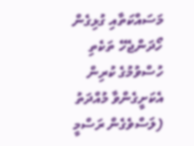މަސައްކަތާއި ގުޅިގެން ހޯދަންޖެހޭ ތަކެތި ހުސްވުމުގެ ކުރިން އެކަށީގެންވާ މުއްދަތު (ލަސްވެގެން ރަސްމީ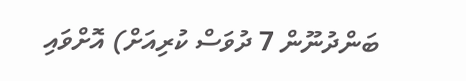ބަންދުނޫން 7 ދުވަސް ކުރިއަށް) އޮށްވައި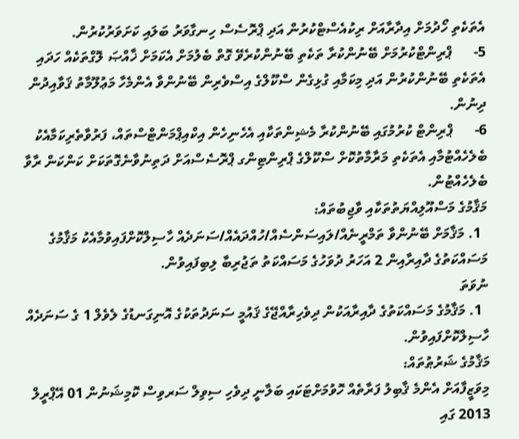އެތަކެތި ހޯދުމަށް އިދާރާއަށް ރިކުއެސްޓްކުރުން އަދި ޕްރޮސެސް ހިނގާވަރު ބަލައި ކަށަވަރުކުރުން.
5-      ޕްރިންޓްކުރުމަށް ބޭނުންކުރާ ތަކެތި ބޭނުންކުރެވޭ ގޮތް ބެލުމަށް އެކަމަށް ޚާއްޞަ ލޮގްތަކެއް ހަދައި އެތަކެތި ބޭނުންކުރުން އަދި މިކަމާއި ގުޅިގެން ސްކޫލްގެ އިސްވެރިން ބޭނުންވާ އެންމެހާ މަޢުލޫމާތު ޤަވާއިދުން ދިނުން.
6-      ޕްރިންޓް ކުރުމުގައި ބޭނުންކުރާ މެޝިންތަކާއި އެހެނިހެން އިކްއިޕްމަންޓްސްތައް، ފަރުވާތެރިކަމާއެކު ބެލެހެއްޓުމާއި އެތަކެތި މަރާމާތުކޮށް ސްކޫލްގެ ޕްރިންޓިންގ ޕްރޮސެސްއަށް ދަތިނުވާނެގޮތަކަށް ކަންކަން ރާވާ ބެލެހެއްޓުން.
މަޤާމުގެ މަސްއޫލިއްޔަތުތަކާއި ވާޖިބުތައް:
  1. މަޤާމަށް ބޭނުންވާ ތަމްރީނެއް/ލައިސަންސެއް/ހުއްދައެއް/ސަނަދެއް ހާސިލްކޮށްފައިވުމާއެކު މަޤާމުގެ މަސައްކަތުގެ ދާއިރާއިން 2 އަހަރު ދުވަހުގެ މަސައްކަތު ތަޖުރިބާ ލިބިފައިވުން.
ނުވަތަ
  1. މަޤާމުގެ މަސައްކަތުގެ ދާއިރާއަކުން ދިވެހިރާއްޖޭގެ ޤައުމީ ސަނަދުތަކުގެ އޮނިގަނޑުގެ ލެވެލް 1 ގެ ސަނަދެއް ހާސިލްކޮށްފައިވުން.
މަޤާމުގެ ޝަރުޠުތައް:
މިވަޒީފާއަށް އެންމެ ޤާބިލު ފަރާތެއް ހޮވުމަށްޓަކައި ބަލާނީ ދިވެހި ސިވިލް ސަރވިސް ކޮމިޝަނުން 01 އޭޕްރީލް 2013 ގައި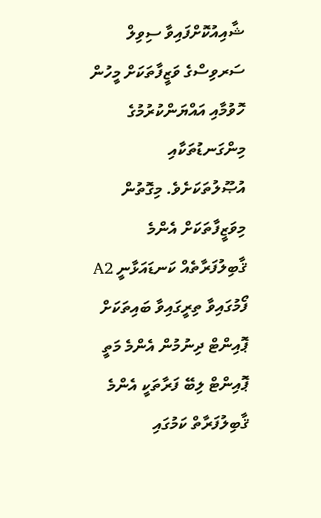ޝާއިއުކޮށްފައިވާ ސިވިލް ސަރވިސްގެ ވަޒީފާތަކަށް މީހުން ހޮވުމާއި އައްޔަންކުރުމުގެ މިންގަނޑުތަކާއި އުޞޫލުތަކަށެވެ. މިގޮތުން މިވަޒީފާތަކަށް އެންމެ ޤާބިލުފަރާތެއް ކަނޑައަޅާނީ A2 ފޯމުގައިވާ ތިރީގައިވާ ބައިތަކަށް ޕޮއިންޓް ދިނުމުން އެންމެ މަތީ ޕޮއިންޓް ލިބޭ ފަރާތަކީ އެންމެ ޤާބިލުފަރާތް ކަމުގައި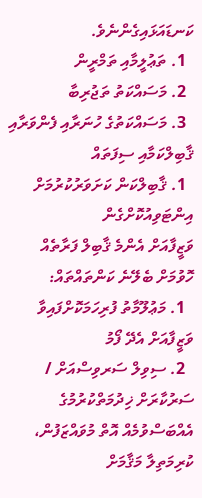ކަނޑައަޅައިގެންނެވެ.
  1. ތަޢުލީމާއި ތަމްރީން
  2. މަސައްކަތު ތަޖުރިބާ
  3. މަސައްކަތުގެ ހުނަރާއި ފެންވަރާއި ޤާބިލްކަމާއި ސިފަތައް
  1. ޤާބިލްކަން ކަށަވަރުކުރުމަށް އިންޓަވިއުކޮށްގެން
ވަޒީފާއަށް އެންމެ ޤާބިލް ފަރާތެއް
ހޮވުމަށް ބެލޭނެ ކަންތައްތައް:
  1. މަޢުލޫމާތު ފުރިހަމަކޮށްފައިވާ ވަޒީފާއަށް އެދޭ ފޯމު
  2. ސިވިލް ސަރވިސްއަށް / ސަރުކާރަށް ޚިދުމަތްކުރުމުގެ އެއްބަސްވުމެއް އޮތް މުވައްޒަފުން، ކުރިމަތިލާ މަޤާމަށް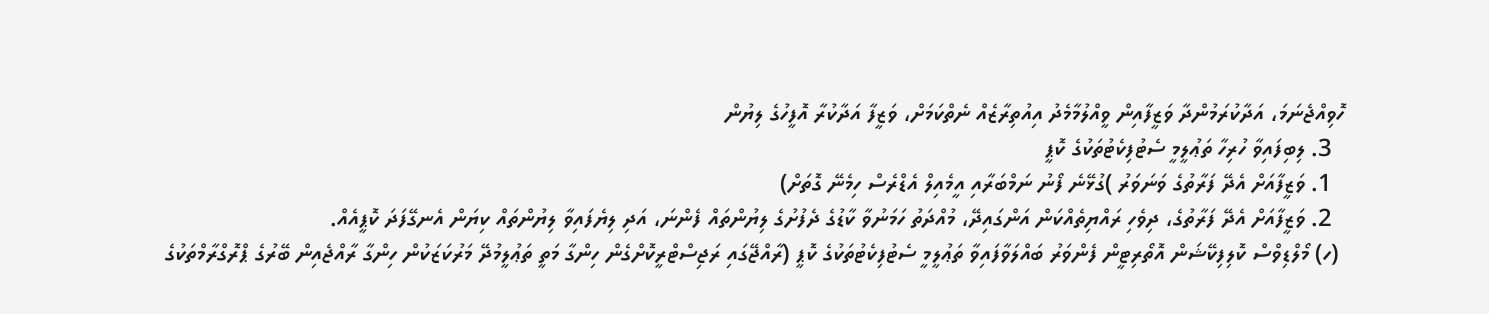ހޮވިއްޖެނަމަ، އަދާކުރަމުންދާ ވަޒީފާއިން ވީއްލުމާމެދު އިއުތިރާޒެއް ނެތްކަމަށް، ވަޒީފާ އަދާކުރާ އޮފީހުގެ ލިޔުން
  3. ލިބިފައިވާ ހުރިހާ ތަޢުލީމީ ސެޓުފިކެޓުތަކުގެ ކޮޕީ
  1. ވަޒީފާއަށް އެދޭ ފަރާތުގެ ވަނަވަރު )ގުޅޭނެ ފޯނު ނަމްބަރާއި އީމެއިލް އެޑްރެސް ހިމެނޭ ގޮތަށް)
  2. ވަޒީފާއަށް އެދޭ ފަރާތުގެ، ދިވެހި ރައްޔިތެއްކަން އަންގައިދޭ، މުއްދަތު ހަމަނުވާ ކާޑުގެ ދެފުށުގެ ލިޔުންތައް ފެންނަ، އަދި ލިޔެފައިވާ ލިޔުންތައް ކިޔަން އެނގޭފަދަ ކޮޕީއެއް.
 (ހ) މޯލްޑިވްސް ކޮލިފިކޭޝަން އޮތޯރިޓީން ފެންވަރު ބައްލަވާފައިވާ ތަޢުލީމީ ސެޓުފިކެޓުތަކުގެ ކޮޕީ (ރާއްޖޭގައި ރަޖިސްޓްރީކޮށްގެން ހިންގާ މަތީ ތަޢުލީމުދޭ މަރުކަޒަކުން ހިންގާ ރާއްޖެއިން ބޭރުގެ ޕްރޮގްރާމްތަކުގެ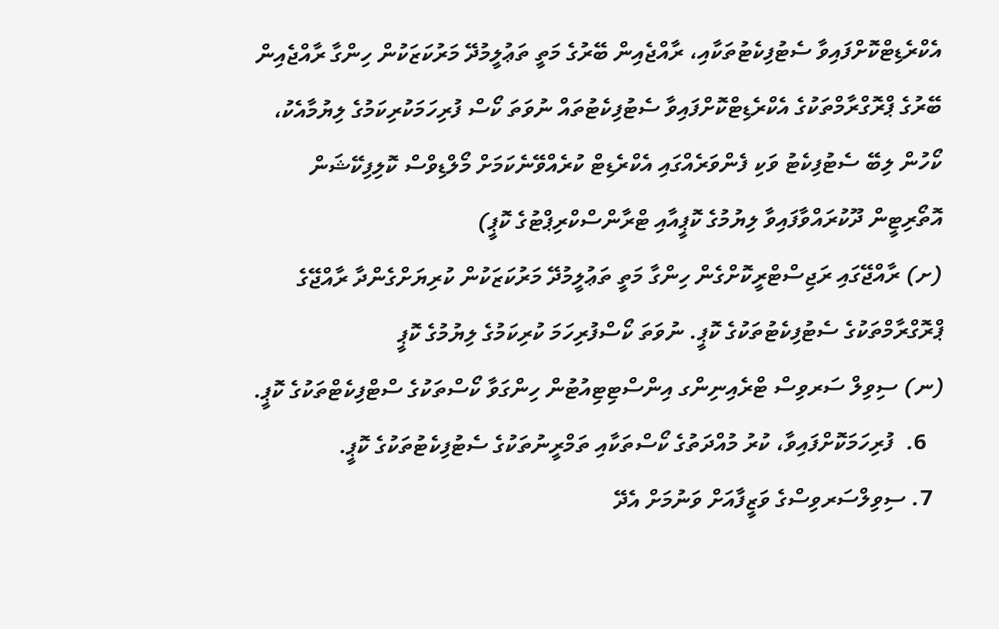އެކްރެޑިޓްކޮށްފައިވާ ސެޓުފިކެޓުތަކާއި، ރާއްޖެއިން ބޭރުގެ މަތީ ތަޢުލީމުދޭ މަރުކަޒަކުން ހިންގާ ރާއްޖެއިން ބޭރުގެ ޕްރޮގްރާމްތަކުގެ އެކްރެޑިޓްކޮށްފައިވާ ސެޓުފިކެޓުތައް ނުވަތަ ކޯސް ފުރިހަމަކުރިކަމުގެ ލިޔުމާއެކު، ކޯހުން ލިބޭ ސެޓުފިކެޓު ވަކި ފެންވަރެއްގައި އެކްރެޑިޓް ކުރެއްވޭނެކަމަށް މޯލްޑިވްސް ކޮލިފިކޭޝަން އޮތޯރިޓީން ދޫކުރައްވާފައިވާ ލިޔުމުގެ ކޮޕީއާއި ޓްރާންސްކްރިޕްޓުގެ ކޮޕީ)
(ށ) ރާއްޖޭގައި ރަޖިސްޓްރީކޮށްގެން ހިންގާ މަތީ ތަޢުލީމުދޭ މަރުކަޒަކުން ކުރިޔަށްގެންދާ ރާއްޖޭގެ ޕްރޮގްރާމްތަކުގެ ސެޓުފިކެޓުތަކުގެ ކޮޕީ. ނުވަތަ ކޯސްފުރިހަމަ ކުރިކަމުގެ ލިޔުމުގެ ކޮޕީ
(ނ) ސިވިލް ސަރވިސް ޓްރެއިނިންގ އިންސްޓިޓިއުޓުން ހިންގަވާ ކޯސްތަކުގެ ސްޓްފިކެޓްތަކުގެ ކޮޕީ.
   6.  ފުރިހަމަކޮށްފައިވާ، ކުރު މުއްދަތުގެ ކޯސްތަކާއި ތަމްރީނުތަކުގެ ސެޓުފިކެޓުތަކުގެ ކޮޕީ.
  7. ސިވިލްސަރވިސްގެ ވަޒީފާއަށް ވަނުމަށް އެދޭ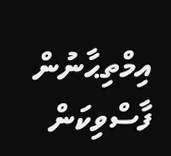އިމްތިޙާނުން ފާސްވިކަން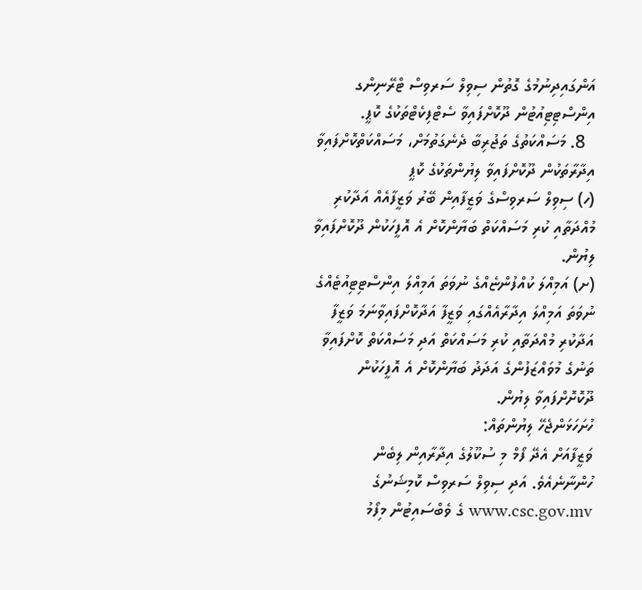އަންގައިދިނުމުގެ ގޮތުން ސިވިލް ސަރވިސް ޓްރޭނިންގ އިންސްޓިޓިއުޓުން ދޫކޮށްފައިވާ ސެޓްފިކެޓްތަކުގެ ކޮޕީ.
  8. މަސައްކަތުގެ ތަޖުރިބާ ދެނެގަތުމަށް، މަސައްކަތްކޮށްފައިވާ އިދާރާތަކުން ދޫކޮށްފައިވާ ލިޔުންތަކުގެ ކޮޕީ
(ހ) ސިވިލް ސަރވިސްގެ ވަޒީފާއިން ބޭރު ވަޒީފާއެއް އަދާކުރި މުއްދަތާއި ކުރި މަސައްކަތް ބަޔާންކޮށް އެ އޮފީހަކުން ދޫކޮށްފައިވާ ލިޔުން.
(ށ) އަމިއްލަ ކުއްފުންޏެއްގެ ނުވަތަ އަމިއްލަ އިންސްޓިޓިއުޓެއްގެ ނުވަތަ އަމިއްލަ އިދާރާއެއްގައި ވަޒީފާ އަދާކޮށްފައިވާނަމަ ވަޒީފާ އަދާކުރި މުއްދަތާއި ކުރި މަސައްކަތް އަދި މަސައްކަތް ކޮށްފައިވާ ތަނުގެ މުވައްޒަފުންގެ އަދަދު ބަޔާންކޮށް އެ އޮފީހަކުން ދޫކޮށޮށްފައިވާ ލިޔުން.
ހުށަހަޅަންޖެހޭ ލިޔުންތައް:
ވަޒީފާއަށް އެދޭ ފޯމް މި ސުކޫލުގެ އިދާރާއިން ލިބެން ހުންނާނެއެވެ. އަދި ސިވިލް ސަރވިސް ކޮމިޝަނުގެ www.csc.gov.mv ގެ ވެބްސައިޓުން މިފޯމު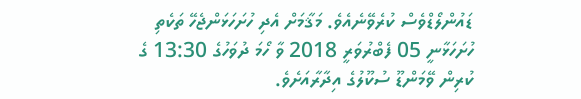ޑައުންލޯޑްވެސް ކުރެވޭނެއެވެ. މަޤާމަށް އެދި ހުށަހަޅަންޖެހޭ ތަކެތި ހުށަހަޅާނީ 05 ފެބްރުވަރީ 2018 ވާ ހޯމަ ދުވަހުގެ 13:30 ގެ ކުރިން ވޭމަންޑޫ ސުކޫލުގެ އިދާރާއަށެވެ.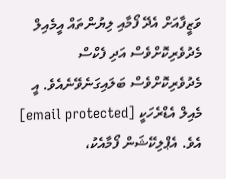ވަޒީފާއަށް އެދޭ ފޯމާއި ލިޔުންތައް އީމެއިލް މެދުވެރިކޮށްވެސް އަދި ފެކްސް މެދުވެރިކޮށްވެސް ބަލައިގަނެވޭނެއެވެ. އީ މެއިލް އެޑްރެހަކީ [email protected] އެވެ. އެޕްލިކޭޝަން ފޯމާއެކު،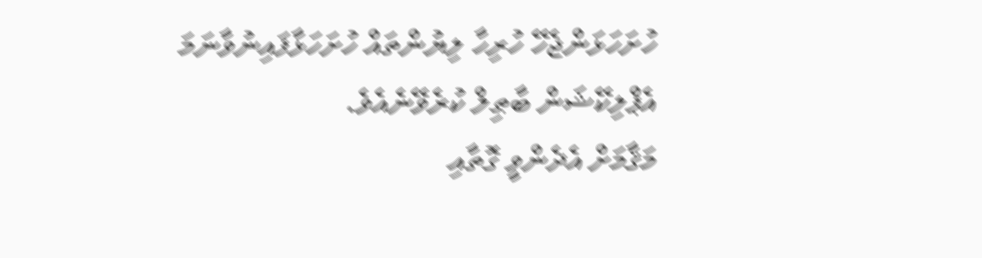ހުށަހަޅަންޖެހޭ ހުރިހާ ލިޔުންތައް ހުށަހަޅާފައިނުވާނަމަ އެޕްލިކޭޝަން ބާޠިލް ކުރެވޭނެއެވެ.
މަޤާމަށް އެދެންވީ ގޮތާއި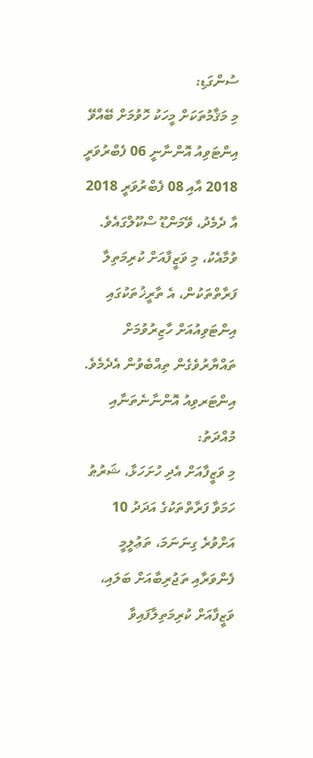ސުންގަޑި:
މި މަޤާމުތަކަށް މީހަކު ހޮވުމަށް ބޭއްވޭ އިންޓަވިއު އޮންނާނީ 06 ފެބްރުވަރީ 2018 އާއި 08 ފެބްރުވަރީ 2018 އާ ދެމެދު، ވޭމަންޑޫ ސްކޫލްގައެވެ. ވުމާއެކު، މި ވަޒީފާއަށް ކުރިމަތިލާ ފަރާތްތަކުން، އެ ތާރީޚުތަކުގައި އިންޓަވިއުއަށް ހާޒިރުވުމަށް ތައްޔާރުވެގެން ތިއްބެވުން އެދެމެވެ.
އިންޓަރވިއު އޮންނާނެތަނާއި މުއްދަތު:
މި ވަޒީފާއަށް އެދި ހުށަހަޅާ، ޝަރުޠު ހަމަވާ ފަރާތްތަކުގެ އަދަދު 10 އަށްވުރެ ގިނަނަމަ، ތަޢުލީމީ ފެންވަރާއި ތަޖުރިބާއަށް ބަލައި، ވަޒީފާއަށް ކުރިމަތިލާފައިވާ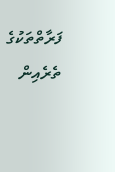ފަރާތްތަކުގެ ތެރެއިން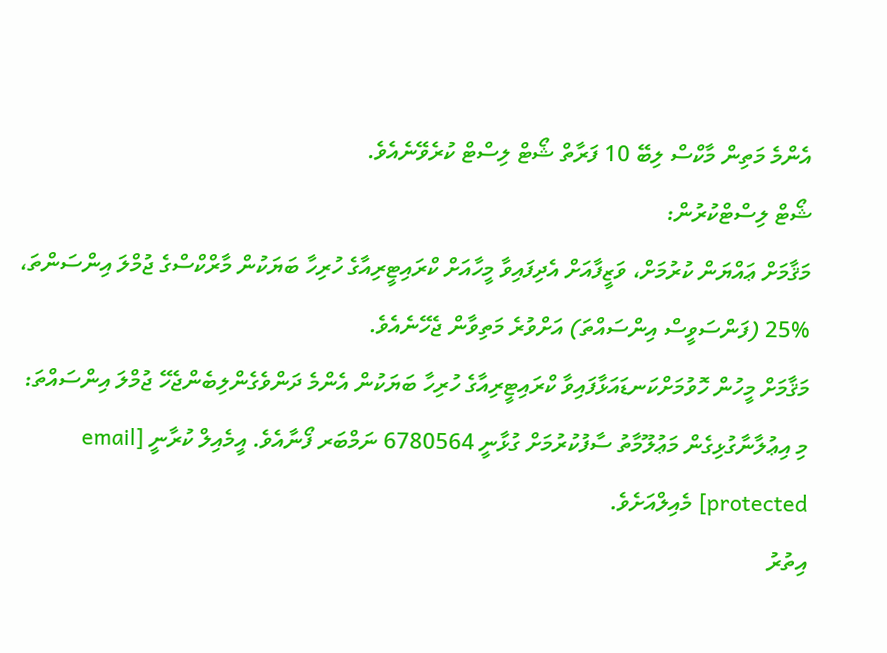އެންމެ މަތިން މާކްސް ލިބޭ 10 ފަރާތް ޝޯޓް ލިސްޓް ކުރެވޭނެއެވެ.
ޝޯޓް ލިސްޓްކުރުން:
މަޤާމަށް ޢައްޔަން ކުރުމަށް، ވަޒީފާއަށް އެދިފައިވާ މީހާއަށް ކްރައިޓީރިއާގެ ހުރިހާ ބަޔަކުން މާރްކްސްގެ ޖުމްލަ އިންސަންތަ، %25 (ފަންސަވީސް އިންސައްތަ) އަށްވުރެ މަތިވާން ޖެހޭނެއެވެ.
މަޤާމަށް މީހުން ހޮވުމަށްކަނޑައަޅާފައިވާ ކްރައިޓީރިއާގެ ހުރިހާ ބަޔަކުން އެންމެ ދަންވެގެންލިބެންޖެހޭ ޖުމްލަ އިންސައްތަ:
މި އިޢުލާނާގުޅިގެން މަޢުލޫމާތު ސާފުކުރުމަށް ގުޅާނީ 6780564 ނަމްބަރ ފޯނާއެވެ. އީމެއިލް ކުރާނީ [email protected] މެއިލްއަށެވެ.
އިތުރު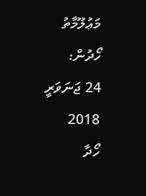މަޢުލޫމާތު ހޯދުން:
24 ޖަނަވަރީ 2018
ހޯދާ